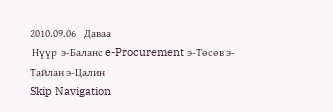2010.09.06    Даваа
 Нүүр  э-Баланс e-Procurement э-Төсөв э-Тайлан э-Цалин
Skip Navigation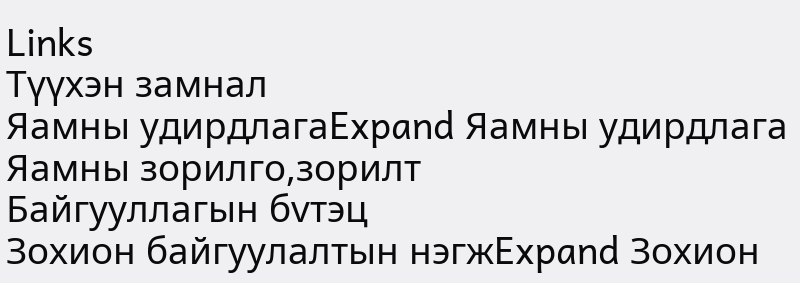Links
Түүхэн замнал
Яамны удирдлагаExpand Яамны удирдлага
Яамны зорилго,зорилт
Байгууллагын бvтэц
Зохион байгуулалтын нэгжExpand Зохион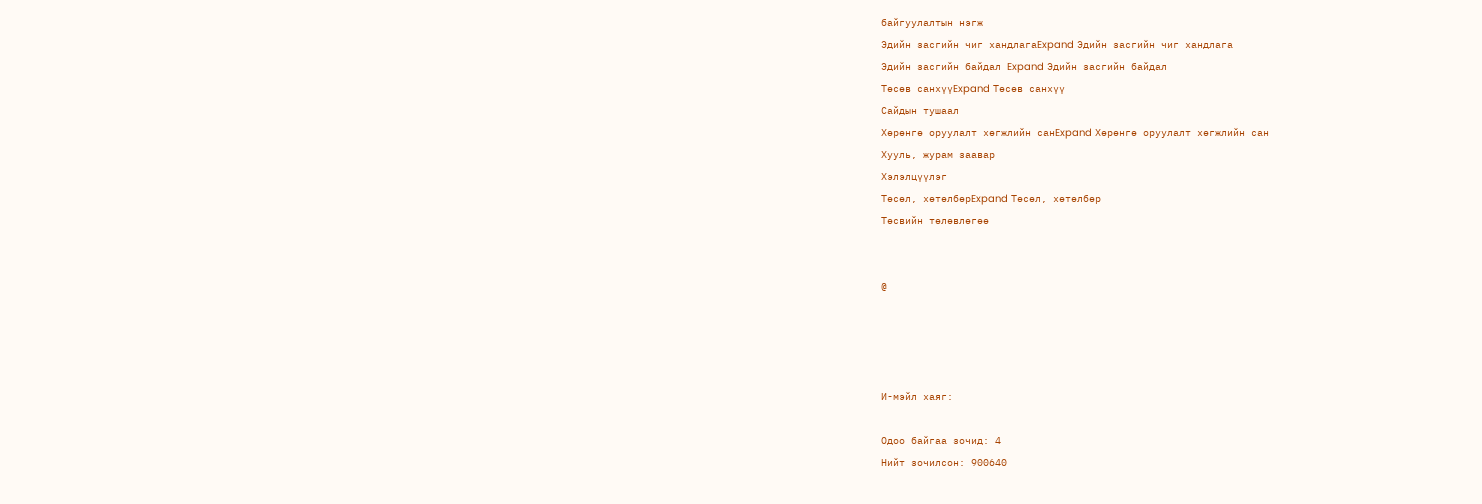байгуулалтын нэгж
Эдийн засгийн чиг хандлагаExpand Эдийн засгийн чиг хандлага
Эдийн засгийн байдал Expand Эдийн засгийн байдал
Төсөв санхүүExpand Төсөв санхүү
Сайдын тушаал
Хөрөнгө оруулалт хөгжлийн санExpand Хөрөнгө оруулалт хөгжлийн сан
Хууль, журам заавар
Хэлэлцүүлэг
Төсөл, хөтөлбөрExpand Төсөл, хөтөлбөр
Төсвийн төлөвлөгөө


@




И-мэйл хаяг:

Одоо байгаа зочид: 4
Нийт зочилсон: 900640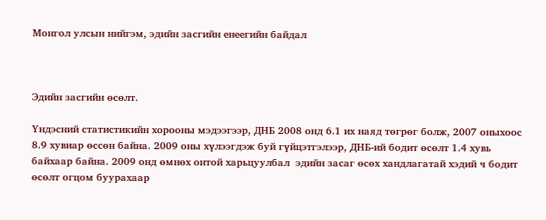Монгол улсын нийгэм, эдийн засгийн eнeeгийн байдал



Эдийн засгийн өсөлт.

Үндэсний статистикийн хорооны мэдээгээр, ДНБ 2008 онд 6.1 их наяд төгрөг болж, 2007 оныхоос 8.9 хувиар өссөн байна. 2009 оны хүлээгдэж буй гүйцэтгэлээр, ДНБ-ий бодит өсөлт 1.4 хувь байхаар байна. 2009 онд өмнөх онтой харьцуулбал  эдийн засаг өсөх хандлагатай хэдий ч бодит өсөлт огцом буурахаар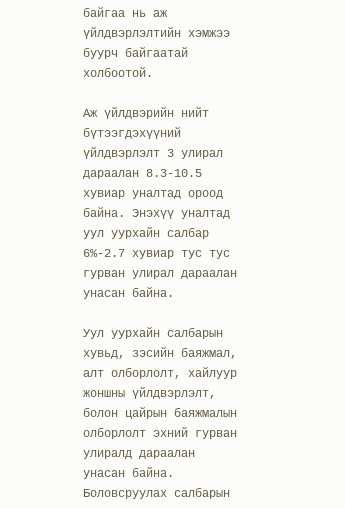байгаа нь аж үйлдвэрлэлтийн хэмжээ буурч байгаатай холбоотой.

Аж үйлдвэрийн нийт бүтээгдэхүүний үйлдвэрлэлт 3 улирал дараалан 8.3-10.5 хувиар уналтад ороод байна. Энэхүү уналтад уул уурхайн салбар 6%-2.7 хувиар тус тус гурван улирал дараалан унасан байна.

Уул уурхайн салбарын хувьд, зэсийн баяжмал, алт олборлолт, хайлуур жоншны үйлдвэрлэлт, болон цайрын баяжмалын олборлолт эхний гурван улиралд дараалан унасан байна. Боловсруулах салбарын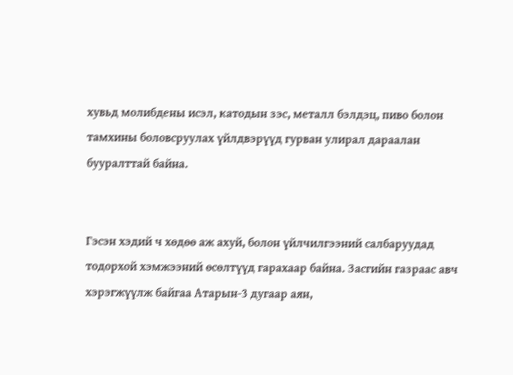хувьд молибдены исэл, катодын зэс, металл бэлдэц, пиво болон тамхины боловсруулах үйлдвэрүүд гурван улирал дараалан бууралттай байна.


Гэсэн хэдий ч хөдөө аж ахуй, болон үйлчилгээний салбаруудад тодорхой хэмжээний өсөлтүүд гарахаар байна. Засгийн газраас авч хэрэгжүүлж байгаа Атарын-3 дугаар аян,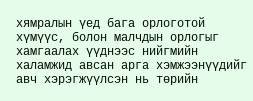хямралын үед бага орлоготой хүмүүс, болон малчдын орлогыг хамгаалах үүднээс нийгмийн халамжид авсан арга хэмжээнүүдийг авч хэрэгжүүлсэн нь төрийн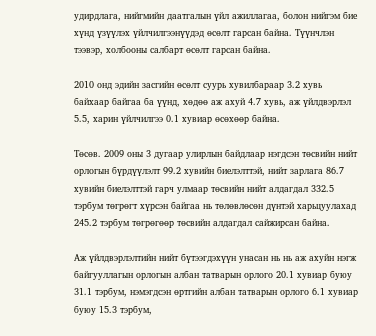удирдлага, нийгмийн даатгалын үйл ажиллагаа, болон нийгэм бие хүнд үзүүлэх үйлчилгээнүүдэд өсөлт гарсан байна. Түүнчлэн тээвэр, холбооны салбарт өсөлт гарсан байна.

2010 онд эдийн засгийн өсөлт суурь хувилбараар 3.2 хувь байхаар байгаа ба үүнд, хөдөө аж ахуй 4.7 хувь, аж үйлдвэрлэл 5.5, харин үйлчилгээ 0.1 хувиар өсөхөөр байна.

Төсөв. 2009 оны 3 дугаар улирлын байдлаар нэгдсэн төсвийн нийт орлогын бүрдүүлэлт 99.2 хувийн биелэлттэй, нийт зарлага 86.7 хувийн биелэлттэй гарч улмаар төсвийн нийт алдагдал 332.5 тэрбум төгрөгт хүрсэн байгаа нь төлөвлөсөн дүнтэй харьцуулахад 245.2 тэрбум төгрөгөөр төсвийн алдагдал сайжирсан байна.

Аж үйлдвэрлэлтийн нийт бүтээгдэхүүн унасан нь нь аж ахуйн нэгж байгууллагын орлогын албан татварын орлого 20.1 хувиар буюу 31.1 тэрбум, нэмэгдсэн өртгийн албан татварын орлого 6.1 хувиар буюу 15.3 тэрбум,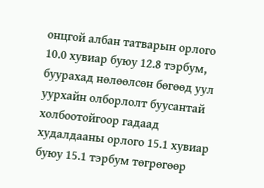онцгой албан татварын орлого 10.0 хувиар буюу 12.8 тэрбум, буурахад нөлөөлсөн бөгөөд уул уурхайн олборлолт буусантай холбоотойгоор гадаад худалдааны орлого 15.1 хувиар буюу 15.1 тэрбум төгрөгөөр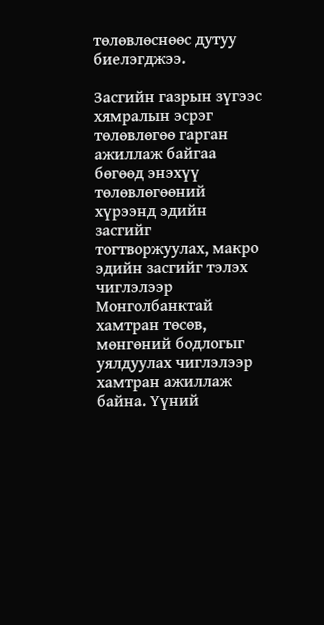төлөвлөснөөс дутуу биелэгджээ.

Засгийн газрын зүгээс хямралын эсрэг төлөвлөгөө гарган ажиллаж байгаа бөгөөд энэхүү төлөвлөгөөний хүрээнд эдийн засгийг тогтворжуулах, макро эдийн засгийг тэлэх чиглэлээр Монголбанктай хамтран төсөв, мөнгөний бодлогыг уялдуулах чиглэлээр хамтран ажиллаж байна. Үүний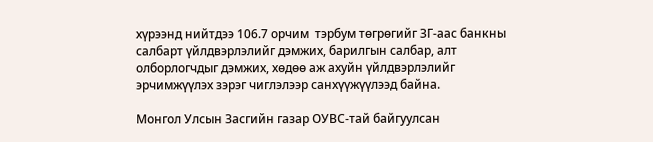хүрээнд нийтдээ 106.7 орчим  тэрбум төгрөгийг ЗГ-аас банкны салбарт үйлдвэрлэлийг дэмжих, барилгын салбар, алт олборлогчдыг дэмжих, хөдөө аж ахуйн үйлдвэрлэлийг эрчимжүүлэх зэрэг чиглэлээр санхүүжүүлээд байна.

Монгол Улсын Засгийн газар ОУВС-тай байгуулсан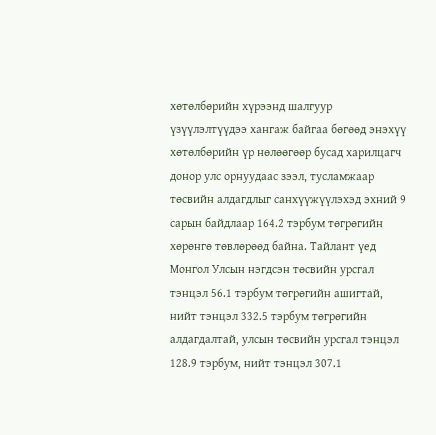хөтөлбөрийн хүрээнд шалгуур үзүүлэлтүүдээ хангаж байгаа бөгөөд энэхүү хөтөлбөрийн үр нөлөөгөөр бусад харилцагч донор улс орнуудаас зээл, тусламжаар төсвийн алдагдлыг санхүүжүүлэхэд эхний 9 сарын байдлаар 164.2 тэрбум төгрөгийн хөрөнгө төвлөрөөд байна. Тайлант үед Монгол Улсын нэгдсэн төсвийн урсгал тэнцэл 56.1 тэрбум төгрөгийн ашигтай, нийт тэнцэл 332.5 тэрбум төгрөгийн алдагдалтай, улсын төсвийн урсгал тэнцэл 128.9 тэрбум, нийт тэнцэл 307.1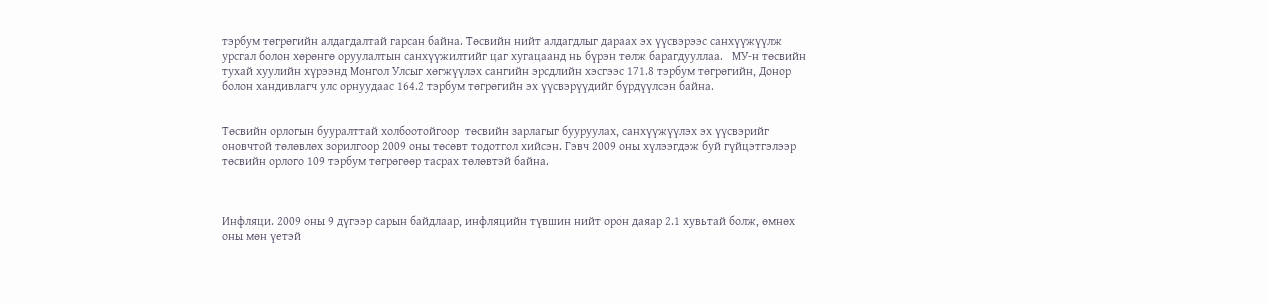тэрбум төгрөгийн алдагдалтай гарсан байна. Төсвийн нийт алдагдлыг дараах эх үүсвэрээс санхүүжүүлж урсгал болон хөрөнгө оруулалтын санхүүжилтийг цаг хугацаанд нь бүрэн төлж барагдууллаа.   МУ-н төсвийн тухай хуулийн хүрээнд Монгол Улсыг хөгжүүлэх сангийн эрсдлийн хэсгээс 171.8 тэрбум төгрөгийн, Донор болон хандивлагч улс орнуудаас 164.2 тэрбум төгрөгийн эх үүсвэрүүдийг бүрдүүлсэн байна.


Төсвийн орлогын бууралттай холбоотойгоор  төсвийн зарлагыг бууруулах, санхүүжүүлэх эх үүсвэрийг оновчтой төлөвлөх зорилгоор 2009 оны төсөвт тодотгол хийсэн. Гэвч 2009 оны хүлээгдэж буй гүйцэтгэлээр төсвийн орлого 109 тэрбум төгрөгөөр тасрах төлөвтэй байна.



Инфляци. 2009 оны 9 дүгээр сарын байдлаар, инфляцийн түвшин нийт орон даяар 2.1 хувьтай болж, өмнөх оны мөн үетэй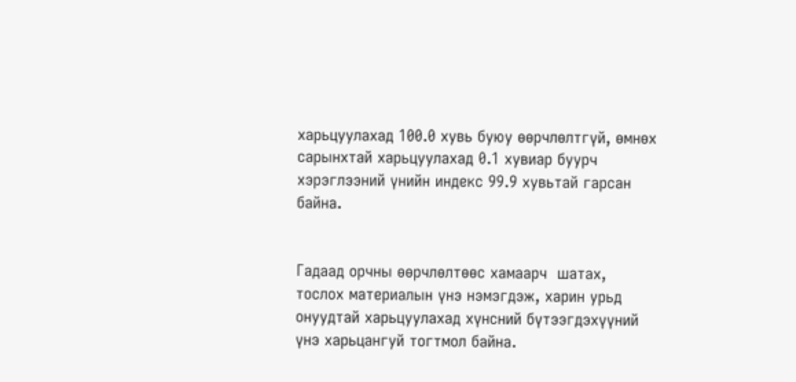харьцуулахад 100.0 хувь буюу өөрчлөлтгүй, өмнөх сарынхтай харьцуулахад 0.1 хувиар буурч хэрэглээний үнийн индекс 99.9 хувьтай гарсан байна.


Гадаад орчны өөрчлөлтөөс хамаарч  шатах, тослох материалын үнэ нэмэгдэж, харин урьд онуудтай харьцуулахад хүнсний бүтээгдэхүүний үнэ харьцангуй тогтмол байна.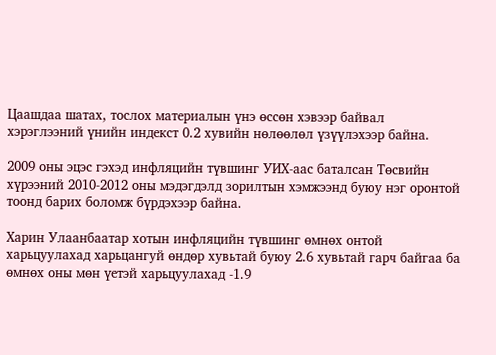Цаашдаа шатах, тослох материалын үнэ өссөн хэвээр байвал хэрэглээний үнийн индекст 0.2 хувийн нөлөөлөл үзүүлэхээр байна.

2009 оны эцэс гэхэд инфляцийн түвшинг УИХ-аас баталсан Төсвийн хүрээний 2010-2012 оны мэдэгдэлд зорилтын хэмжээнд буюу нэг оронтой тоонд барих боломж бүрдэхээр байна.

Харин Улаанбаатар хотын инфляцийн түвшинг өмнөх онтой харьцуулахад харьцангуй өндөр хувьтай буюу 2.6 хувьтай гарч байгаа ба өмнөх оны мөн үетэй харьцуулахад -1.9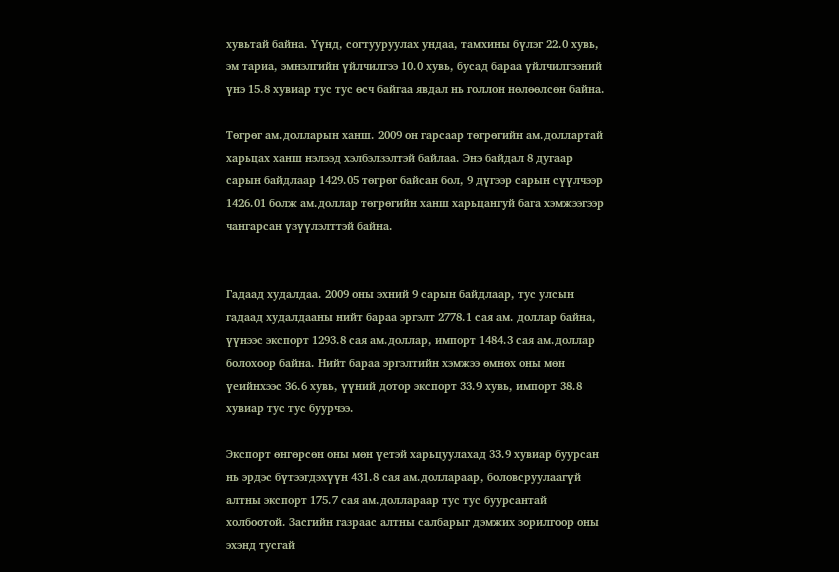хувьтай байна. Үүнд, согтууруулах ундаа, тамхины бүлэг 22.0 хувь, эм тариа, эмнэлгийн үйлчилгээ 10.0 хувь, бусад бараа үйлчилгээний үнэ 15.8 хувиар тус тус өсч байгаа явдал нь голлон нөлөөлсөн байна.

Төгрөг ам.долларын ханш. 2009 он гарсаар төгрөгийн ам.доллартай харьцах ханш нэлээд хэлбэлзэлтэй байлаа. Энэ байдал 8 дугаар сарын байдлаар 1429.05 төгрөг байсан бол, 9 дүгээр сарын сүүлчээр 1426.01 болж ам.доллар төгрөгийн ханш харьцангуй бага хэмжээгээр чангарсан үзүүлэлттэй байна.


Гадаад худалдаа. 2009 оны эхний 9 сарын байдлаар, тус улсын гадаад худалдааны нийт бараа эргэлт 2778.1 сая ам. доллар байна, үүнээс экспорт 1293.8 сая ам.доллар, импорт 1484.3 сая ам.доллар болохоор байна. Нийт бараа эргэлтийн хэмжээ өмнөх оны мөн үеийнхээс 36.6 хувь, үүний дотор экспорт 33.9 хувь, импорт 38.8  хувиар тус тус буурчээ.

Экспорт өнгөрсөн оны мөн үетэй харьцуулахад 33.9 хувиар буурсан нь эрдэс бүтээгдэхүүн 431.8 сая ам.доллараар, боловсруулаагүй алтны экспорт 175.7 сая ам.доллараар тус тус буурсантай холбоотой. Засгийн газраас алтны салбарыг дэмжих зорилгоор оны эхэнд тусгай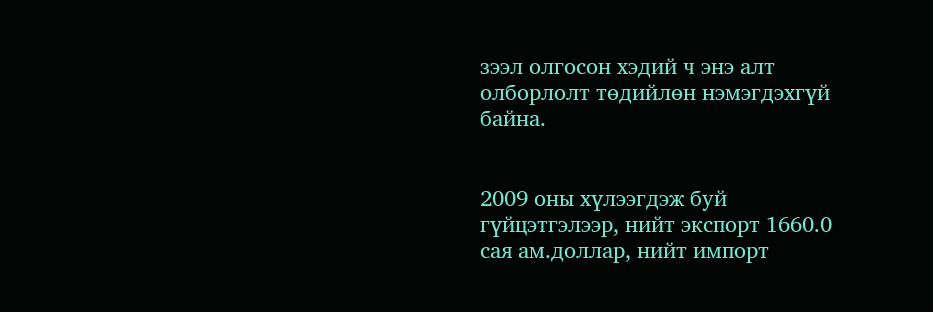зээл олгосон хэдий ч энэ алт олборлолт төдийлөн нэмэгдэхгүй байна.


2009 оны хүлээгдэж буй гүйцэтгэлээр, нийт экспорт 1660.0  сая ам.доллар, нийт импорт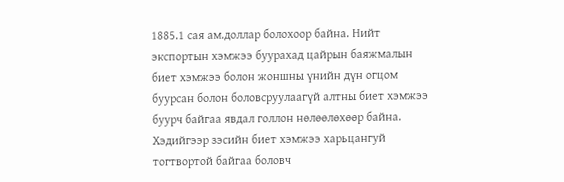1885.1 сая ам.доллар болохоор байна. Нийт экспортын хэмжээ буурахад цайрын баяжмалын биет хэмжээ болон жоншны үнийн дүн огцом буурсан болон боловсруулаагүй алтны биет хэмжээ буурч байгаа явдал голлон нөлөөлөхөөр байна. Хэдийгээр зэсийн биет хэмжээ харьцангуй тогтвортой байгаа боловч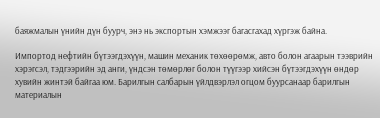баяжмалын үнийн дүн буурч, энэ нь экспортын хэмжээг багасгахад хүргэж байна.

Импортод нефтийн бүтээгдэхүүн, машин механик төхөөрөмж, авто болон агаарын тээврийн хэрэгсэл, тэдгээрийн эд анги, үндсэн төмөрлөг болон түүгээр хийсэн бүтээгдэхүүн өндөр хувийн жинтэй байгаа юм. Барилгын салбарын үйлдвэрлэл огцом буурсанаар барилгын материалын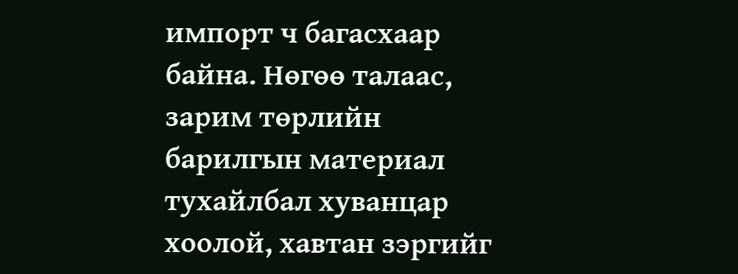импорт ч багасхаар байна. Нөгөө талаас, зарим төрлийн барилгын материал тухайлбал хуванцар хоолой, хавтан зэргийг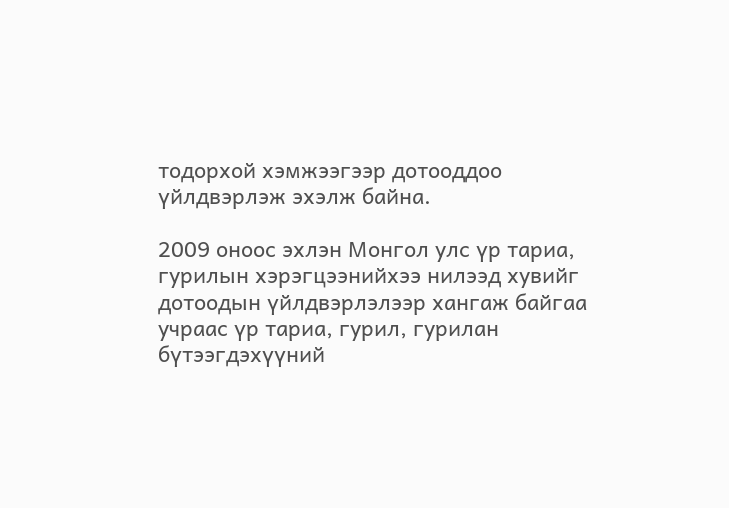тодорхой хэмжээгээр дотооддоо үйлдвэрлэж эхэлж байна.

2009 оноос эхлэн Монгол улс үр тариа, гурилын хэрэгцээнийхээ нилээд хувийг дотоодын үйлдвэрлэлээр хангаж байгаа учраас үр тариа, гурил, гурилан бүтээгдэхүүний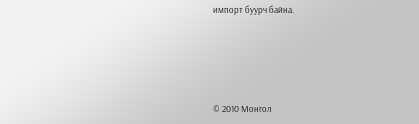импорт буурч байна.





© 2010 Монгол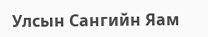Улсын Сангийн Яам